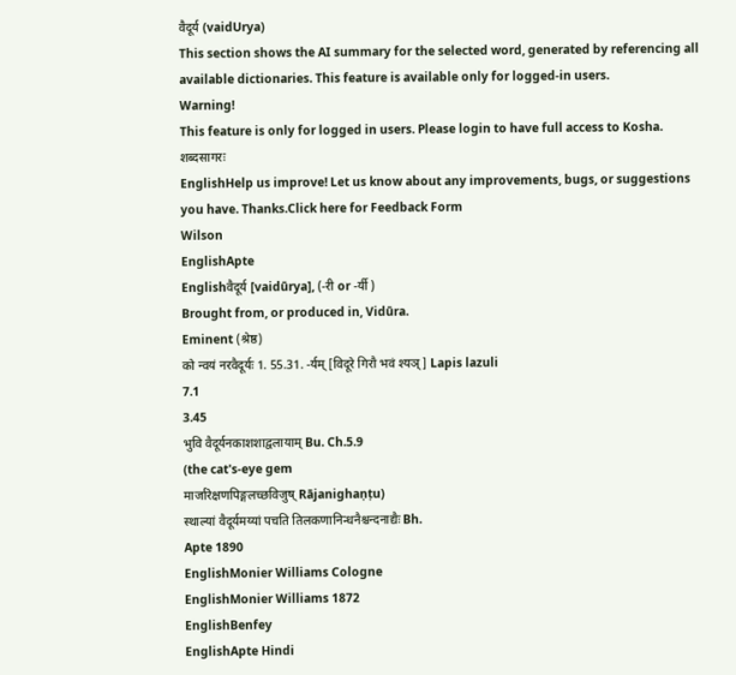वैदूर्य (vaidUrya)
This section shows the AI summary for the selected word, generated by referencing all available dictionaries. This feature is available only for logged-in users.
Warning!
This feature is only for logged in users. Please login to have full access to Kosha.
शब्दसागरः
EnglishHelp us improve! Let us know about any improvements, bugs, or suggestions you have. Thanks.Click here for Feedback Form
Wilson
EnglishApte
Englishवैदूर्य [vaidūrya], (-री or -र्यी )
Brought from, or produced in, Vidūra.
Eminent (श्रेष्ठ)
को न्वयं नरवैदूर्यः 1. 55.31. -र्यम् [विदूरे गिरौ भवं श्यञ्] Lapis lazuli
7.1
3.45
भुवि वैदूर्यनकाशशाद्वलायाम् Bu. Ch.5.9
(the cat's-eye gem
मार्जारेक्षणपिङ्गलच्छविजुष् Rājanighaṇṭu)
स्थाल्यां वैदूर्यमय्यां पचति तिलकणानिन्धनैश्चन्दनाद्यैः Bh.
Apte 1890
EnglishMonier Williams Cologne
EnglishMonier Williams 1872
EnglishBenfey
EnglishApte Hindi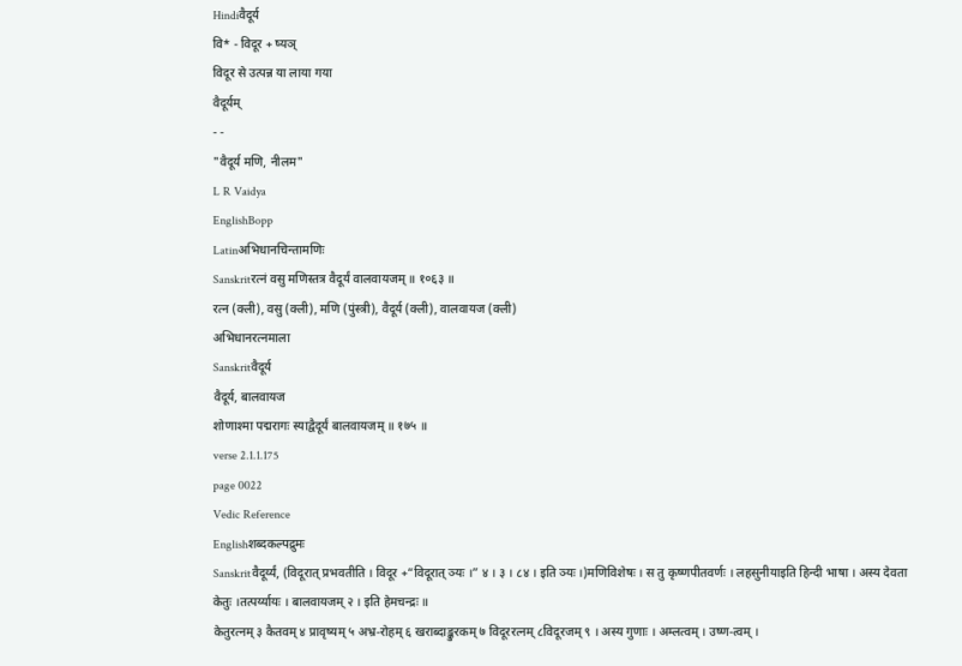Hindiवैदूर्य
वि* - विदूर + ष्यञ्
विदूर से उत्पन्न या लाया गया
वैदूर्यम्
- -
"वैदूर्य मणि, नीलम"
L R Vaidya
EnglishBopp
Latinअभिधानचिन्तामणिः
Sanskritरत्नं वसु मणिस्तत्र वैदूर्यं वालवायजम् ॥ १०६३ ॥
रत्न (क्ली), वसु (क्ली), मणि (पुंस्त्री), वैदूर्य (क्ली), वालवायज (क्ली)
अभिधानरत्नमाला
Sanskritवैदूर्य
वैदूर्य, बालवायज
शोणाश्मा पद्मरागः स्याद्वैदूर्यं बालवायजम् ॥ १७५ ॥
verse 2.1.1.175
page 0022
Vedic Reference
Englishशब्दकल्पद्रुमः
Sanskritवैदूर्य्यं, (विदूरात् प्रभवतीति । विदूर +“विदूरात् ञ्यः ।” ४ । ३ । ८४ । इति ञ्यः ।)मणिविशेषः । स तु कृष्णपीतवर्णः । लहसुनीयाइति हिन्दी भाषा । अस्य देवता केतुः ।तत्पर्य्यायः । बालवायजम् २ । इति हेमचन्द्रः ॥
केतुरत्नम् ३ कैतवम् ४ प्रावृष्यम् ५ अभ्र-रोहम् ६ खराब्दाङ्कुरकम् ७ विदूररत्नम् ८विदूरजम् ९ । अस्य गुणाः । अम्लत्वम् । उष्ण-त्वम् ।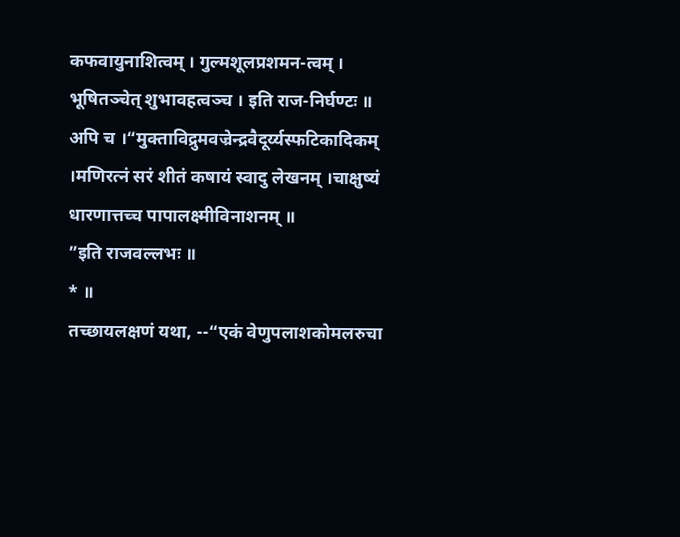कफवायुनाशित्वम् । गुल्मशूलप्रशमन-त्वम् । भूषितञ्चेत् शुभावहत्वञ्च । इति राज-निर्घण्टः ॥
अपि च ।“मुक्ताविद्रुमवज्रेन्द्रवैदूर्य्यस्फटिकादिकम् ।मणिरत्नं सरं शीतं कषायं स्वादु लेखनम् ।चाक्षुष्यं धारणात्तच्च पापालक्ष्मीविनाशनम् ॥
”इति राजवल्लभः ॥
* ॥
तच्छायलक्षणं यथा, --“एकं वेणुपलाशकोमलरुचा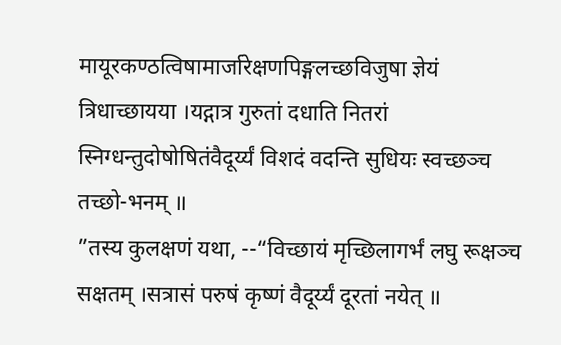मायूरकण्ठत्विषामार्जारेक्षणपिङ्गलच्छविजुषा ज्ञेयं त्रिधाच्छायया ।यद्गात्र गुरुतां दधाति नितरां स्निग्धन्तुदोषोषितंवैदूर्य्यं विशदं वदन्ति सुधियः स्वच्छञ्च तच्छो-भनम् ॥
”तस्य कुलक्षणं यथा, --“विच्छायं मृच्छिलागर्भं लघु रूक्षञ्च सक्षतम् ।सत्रासं परुषं कृष्णं वैदूर्य्यं दूरतां नयेत् ॥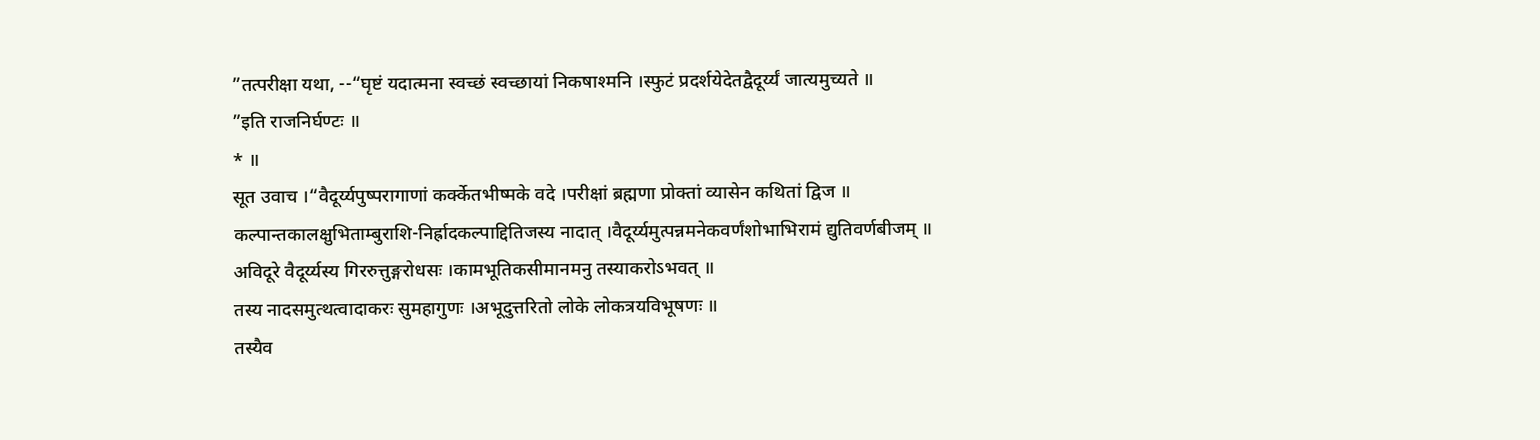”तत्परीक्षा यथा, --“घृष्टं यदात्मना स्वच्छं स्वच्छायां निकषाश्मनि ।स्फुटं प्रदर्शयेदेतद्वैदूर्य्यं जात्यमुच्यते ॥
”इति राजनिर्घण्टः ॥
* ॥
सूत उवाच ।“वैदूर्य्यपुष्परागाणां कर्क्केतभीष्मके वदे ।परीक्षां ब्रह्मणा प्रोक्तां व्यासेन कथितां द्विज ॥
कल्पान्तकालक्षुभिताम्बुराशि-निर्ह्रादकल्पाद्दितिजस्य नादात् ।वैदूर्य्यमुत्पन्नमनेकवर्णंशोभाभिरामं द्युतिवर्णबीजम् ॥
अविदूरे वैदूर्य्यस्य गिररुत्तुङ्गरोधसः ।कामभूतिकसीमानमनु तस्याकरोऽभवत् ॥
तस्य नादसमुत्थत्वादाकरः सुमहागुणः ।अभूदुत्तरितो लोके लोकत्रयविभूषणः ॥
तस्यैव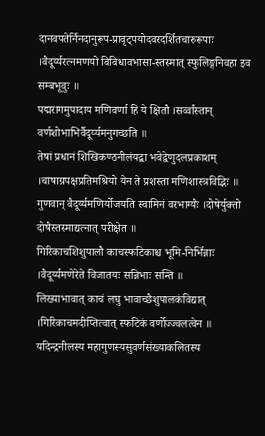दानवपतेर्निनदानुरूप-प्रावृट्पयोदवरदर्शितचारुरूपाः ।वैदूर्य्यरत्नमणयो विविधावभासा-स्तस्मात् स्फुलिङ्गनिवहा इव सम्बभूवुः ॥
पद्मरागमुपादाय मणिवर्णा हि ये क्षितौ ।सर्व्वांस्तान् वर्णशोभाभिर्वैदूर्य्यमनुगच्छति ॥
तेषां प्रधानं शिखिकण्ठनीलंयद्बा भवेद्वेणुदलप्रकाशम् ।चाषाग्रपक्षप्रतिमश्रियो येन ते प्रशस्ता मणिशास्त्रविद्भिः ॥
गुणवान् वैदूर्य्यमणिर्योजयति स्वामिनं वरभाग्यैः ।दोषेर्युक्तो दोषैस्तस्माद्यत्नात् परीक्षेत ॥
गिरिकाचशिशुपालौ काचस्फटिकाश्च भूमि-निर्भिन्नाः ।वैदूर्य्यमणेरेते विजातयः सन्निभाः सन्ति ॥
लिख्याभावात् काचं लघु भावाच्छैशुपालकंविद्यात् ।गिरिकाचमदीप्तित्वात् स्फटिकं वर्णोज्ज्वलत्वेन ॥
यदिन्द्रनीलस्य महागुणस्यसुवर्णसंख्याकलितस्य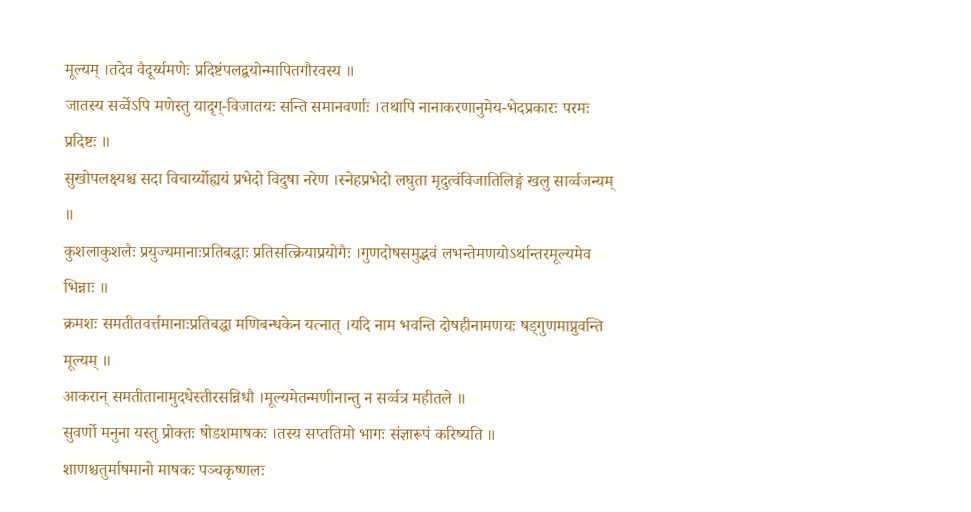मूल्यम् ।तदेव वैदूर्य्यमणेः प्रदिष्टंपलद्वयोन्मापितगौरवस्य ॥
जातस्य सर्व्वेऽपि मणेस्तु यादृग्-विजातयः सन्ति समानवर्णाः ।तथापि नानाकरणानुमेय-भेदप्रकारः परमः प्रदिष्टः ॥
सुखोपलक्ष्यश्च सदा विचार्य्योह्ययं प्रभेदो विदुषा नरेण ।स्नेहप्रभेदो लघुता मृदुत्वंविजातिलिङ्गं खलु सार्व्वजन्यम् ॥
कुशलाकुशलैः प्रयुज्यमानाःप्रतिबद्धाः प्रतिसत्क्रियाप्रयोगैः ।गुणदोषसमुद्भवं लभन्तेमणयोऽर्थान्तरमूल्यमेव भिन्नाः ॥
क्रमशः समतीतवर्त्तमानाःप्रतिबद्धा मणिबन्धकेन यत्नात् ।यदि नाम भवन्ति दोषहीनामणयः षड्गुणमाप्नुवन्ति मूल्यम् ॥
आकरान् समतीतानामुदधेस्तीरसन्निधौ ।मूल्यमेतन्मणीनान्तु न सर्व्वत्र महीतले ॥
सुवर्णो मनुना यस्तु प्रोक्तः षोडशमाषकः ।तस्य सप्ततिमो भागः संज्ञारूपं करिष्यति ॥
शाणश्चतुर्माषमानो माषकः पञ्चकृष्णलः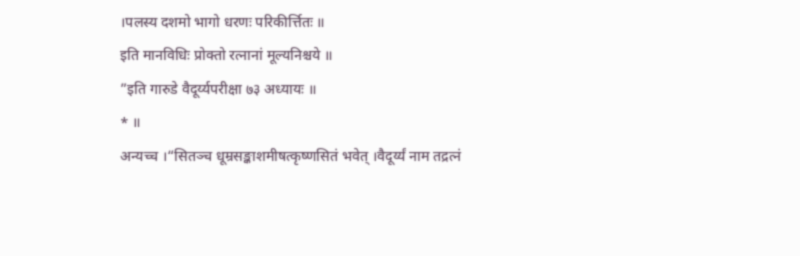।पलस्य दशमो भागो धरणः परिकीर्त्तितः ॥
इति मानविधिः प्रोक्तो रत्नानां मूल्यनिश्चये ॥
”इति गारुडे वैदूर्य्यपरीक्षा ७३ अध्यायः ॥
* ॥
अन्यच्च ।“सितञ्च धूम्रसङ्काशमीषत्कृष्णसितं भवेत् ।वैदूर्य्यं नाम तद्रत्नं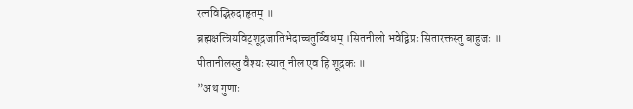रत्नविद्भिरुदाहृतम् ॥
ब्रह्मक्षत्त्रियविट्शूद्रजातिभेदाच्चतुर्व्विधम् ।सितनीलो भवेद्विप्रः सितारक्तस्तु बाहुजः ॥
पीतानीलस्तु वैश्यः स्यात् नील एव हि शूद्रकः ॥
”अथ गुणाः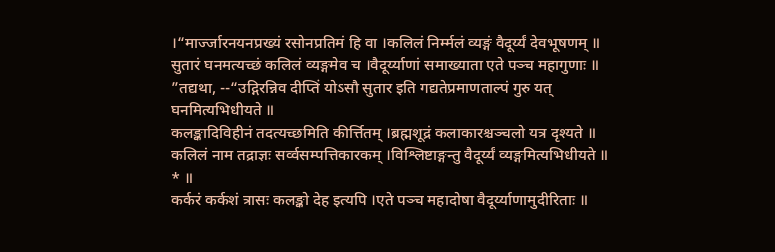।“मार्ज्जारनयनप्रख्यं रसोनप्रतिमं हि वा ।कलिलं निर्म्मलं व्यङ्गं वैदूर्य्यं देवभूषणम् ॥
सुतारं घनमत्यच्छं कलिलं व्यङ्गमेव च ।वैदूर्य्याणां समाख्याता एते पञ्च महागुणाः ॥
”तद्यथा, --“उद्गिरन्निव दीप्तिं योऽसौ सुतार इति गद्यतेप्रमाणताल्पं गुरु यत् घनमित्यभिधीयते ॥
कलङ्कादिविहीनं तदत्यच्छमिति कीर्त्तितम् ।ब्रह्मशूद्रं कलाकारश्चञ्चलो यत्र दृश्यते ॥
कलिलं नाम तद्राज्ञः सर्व्वसम्पत्तिकारकम् ।विश्लिष्टाङ्गन्तु वैदूर्य्यं व्यङ्गमित्यभिधीयते ॥
* ॥
कर्करं कर्कशं त्रासः कलङ्को देह इत्यपि ।एते पञ्च महादोषा वैदूर्य्याणामुदीरिताः ॥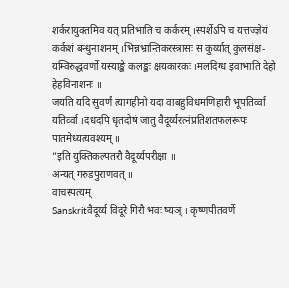शर्करायुक्तमिव यत् प्रतिभाति च कर्करम् ।स्पर्शेऽपि च यत्तज्ज्ञेयं कर्कशं बन्धुनाशनम् ।भिन्नभ्रान्तिकरस्त्रासः स कुर्य्यात् कुलसंक्ष-यम्विरुद्धवर्णो यस्याङ्के कलङ्कः क्षयकारकः ।मलदिग्ध इवाभाति देहो हेहविनाशनः ॥
जयति यदि सुवर्णं त्यागहीनो यदा वाबहुविधमणिहारी भूपतिर्व्वा यतिर्व्वा ।दधदपि धृतदोषं जातु वैदूर्य्यरत्नंप्रतिशतफलरूपः पातमेध्यत्यवश्यम् ॥
”इति युक्तिकल्पतरौ वैदूर्य्यपरीक्षा ॥
अन्यत् गरुडपुराणवत् ॥
वाचस्पत्यम्
Sanskritवैदूर्य्य विदूरे गिरौ भवः ष्यञ् । कृष्णपीतवर्णे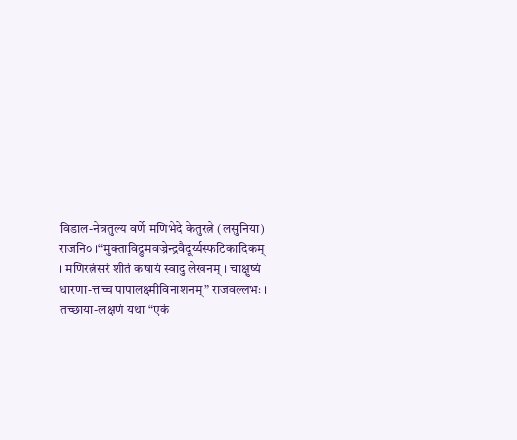विडाल-नेत्रतुल्य वर्णे मणिभेदे केतुरत्ने (लसुनिया) राजनि० ।“मुक्ताविद्रुमवज्रेन्द्रवैदूर्य्यस्फटिकादिकम् । मणिरत्नंसरं शीतं कषायं स्वादु लेखनम् । चाक्षुष्यं धारणा-त्तच्च पापालक्ष्मीविनाशनम्” राजवल्लभः । तच्छाया-लक्षणं यथा “एकं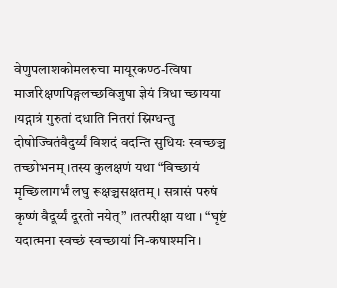वेणुपलाशकोमलरुचा मायूरकण्ठ-त्विषा मार्जारेक्षणपिङ्गलच्छविजुषा ज्ञेयं त्रिधा च्छायया ।यद्गात्रं गुरुतां दधाति नितरां स्निग्धन्तु दोषोज्वितंवैदुर्य्यं विशदं वदन्ति सुधियः स्वच्छञ्च तच्छोभनम् ।तस्य कुलक्षणं यथा “विच्छायं मृच्छिलागर्भं लघु रूक्षञ्चसक्षतम् । सत्रासं परुषं कृष्णं वैदूर्य्यं दूरतो नयेत्” ।तत्परीक्षा यथा । “घृष्टं यदात्मना स्वच्छं स्वच्छायां नि-कषाश्मनि ।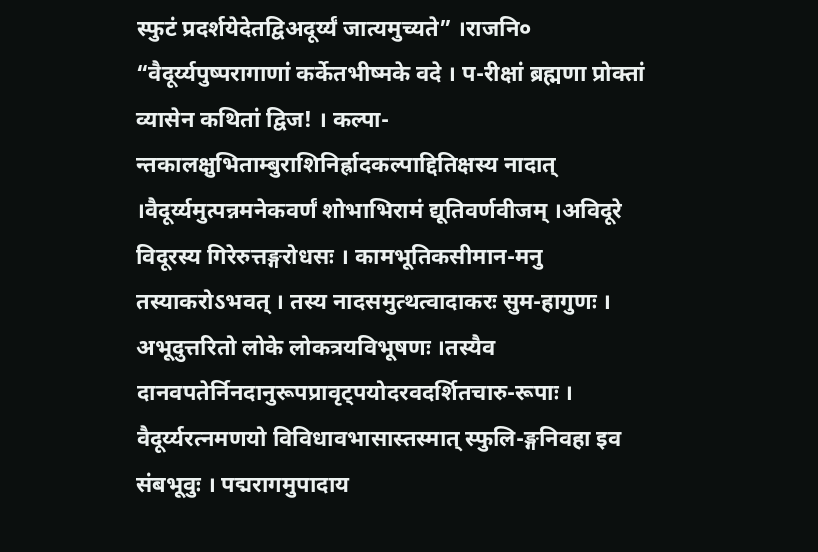स्फुटं प्रदर्शयेदेतद्विअदूर्य्यं जात्यमुच्यते” ।राजनि० “वैदूर्य्यपुष्परागाणां कर्केतभीष्मके वदे । प-रीक्षां ब्रह्मणा प्रोक्तां व्यासेन कथितां द्विज! । कल्पा-न्तकालक्षुभिताम्बुराशिनिर्ह्रादकल्पाद्दितिक्षस्य नादात् ।वैदूर्य्यमुत्पन्नमनेकवर्णं शोभाभिरामं द्यूतिवर्णवीजम् ।अविदूरे विदूरस्य गिरेरुत्तङ्गरोधसः । कामभूतिकसीमान-मनु तस्याकरोऽभवत् । तस्य नादसमुत्थत्वादाकरः सुम-हागुणः । अभूदुत्तरितो लोके लोकत्रयविभूषणः ।तस्यैव दानवपतेर्निनदानुरूपप्रावृट्पयोदरवदर्शितचारु-रूपाः । वैदूर्य्यरत्नमणयो विविधावभासास्तस्मात् स्फुलि-ङ्गनिवहा इव संबभूवुः । पद्मरागमुपादाय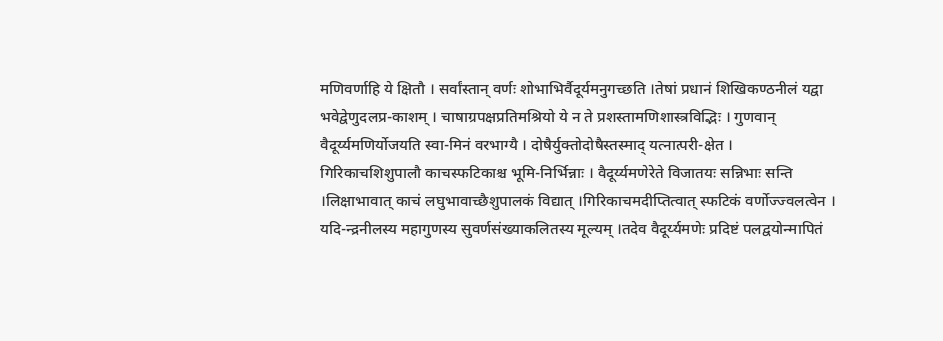मणिवर्णाहि ये क्षितौ । सर्वांस्तान् वर्णः शोभाभिर्वैदूर्यमनुगच्छति ।तेषां प्रधानं शिखिकण्ठनीलं यद्वा भवेद्वेणुदलप्र-काशम् । चाषाग्रपक्षप्रतिमश्रियो ये न ते प्रशस्तामणिशास्त्रविद्भिः । गुणवान् वैदूर्य्यमणिर्योजयति स्वा-मिनं वरभाग्यै । दोषैर्युक्तोदोषैस्तस्माद् यत्नात्परी-क्षेत । गिरिकाचशिशुपालौ काचस्फटिकाश्च भूमि-निर्भिन्नाः । वैदूर्य्यमणेरेते विजातयः सन्निभाः सन्ति ।लिक्षाभावात् काचं लघुभावाच्छैशुपालकं विद्यात् ।गिरिकाचमदीप्तित्वात् स्फटिकं वर्णोज्ज्वलत्वेन । यदि-न्द्रनीलस्य महागुणस्य सुवर्णसंख्याकलितस्य मूल्यम् ।तदेव वैदूर्य्यमणेः प्रदिष्टं पलद्वयोन्मापितं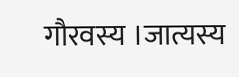गौरवस्य ।जात्यस्य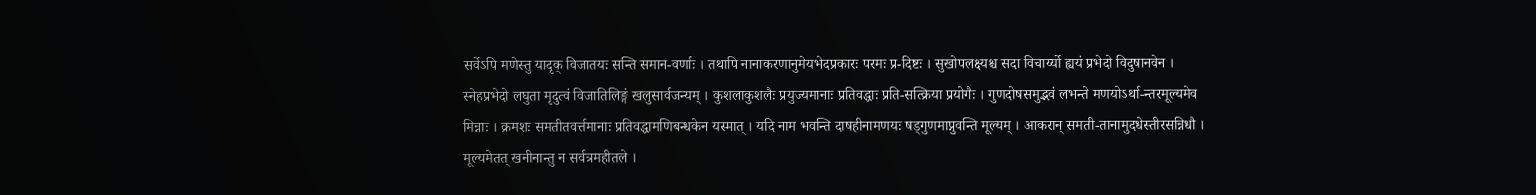सर्वेऽपि मणेस्तु यादृक् विजातयः सन्ति समान-वर्णाः । तथापि नानाकरणानुमेयभेदप्रकारः परमः प्र-दिष्टः । सुखोपलक्ष्यश्च सदा विचार्य्यो ह्ययं प्रभेदो विदुषानवेन । स्नेहप्रभेदो लघुता मृदुत्वं विजातिलिङ्गं खलुसार्वजन्यम् । कुशलाकुशलैः प्रयुज्यमानाः प्रतिवद्धाः प्रति-सत्क्रिया प्रयोगैः । गुणदोषसमुद्भवं लभन्ते मणयोऽर्था-न्तरमूल्यमेव मिन्नाः । क्रमशः समतीतवर्त्तमानाः प्रतिवद्धामणिबन्धकेन यस्मात् । यदि नाम भवन्ति दाषहीनामणयः षड्गुणमाप्नुवन्ति मूल्यम् । आकरान् समती-तानामुदधेस्तीरसन्निधौ । मूल्यमेतत् खनीनान्तु न सर्वत्रमहीतले ।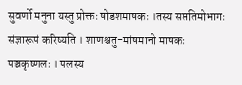सुवर्णो मनुना यस्तु प्रोक्तः षोडशमाषकः ।तस्य सप्ततिमोभागः संज्ञारूपं करिष्यति । शाणश्चतु-मांषमानो माषकः पञ्चकृष्णलः । पलस्य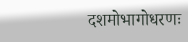दशमोभागोधरणः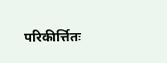परिकीर्त्तितः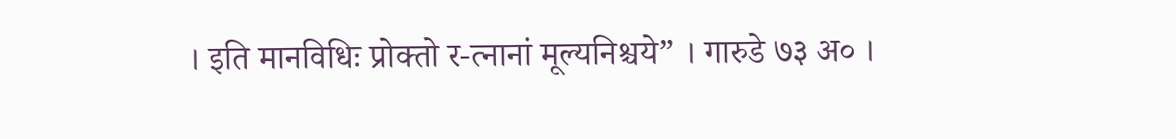। इति मानविधिः प्रोक्तो र-त्नानां मूल्यनिश्चये” । गारुडे ७३ अ० ।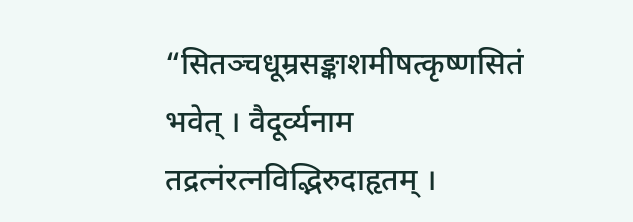“सितञ्चधूम्रसङ्काशमीषत्कृष्णसितं भवेत् । वैदूर्व्यनाम तद्रत्नंरत्नविद्भिरुदाहृतम् ।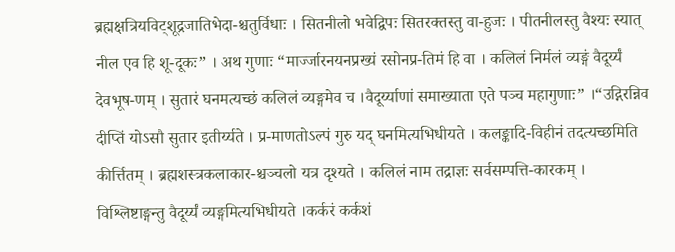ब्रह्मक्षत्रियविट्शूद्रजातिभेदा-श्चतुर्विधाः । सितनीलो भवेद्विपः सितरक्तस्तु वा-हुजः । पीतनीलस्तु वैश्यः स्यात् नील एव हि शू-दूकः” । अथ गुणाः “मार्ज्जारनयनप्रख्यं रसोनप्र-तिमं हि वा । कलिलं निर्मलं व्यङ्गं वैदूर्य्यं देवभूष-णम् । सुतारं घनमत्यच्छं कलिलं व्यङ्गमेव च ।वैदूर्य्याणां समाख्याता एते पञ्च महागुणाः” ।“उद्गिरन्निव दीप्तिं योऽसौ सुतार इतीर्य्यते । प्र-माणतोऽल्पं गुरु यद् घनमित्यभिधीयते । कलङ्कादि-विहीनं तदत्यच्छमिति कीर्त्तितम् । ब्रह्मशस्त्रकलाकार-श्चञ्चलो यत्र दृश्यते । कलिलं नाम तद्राज्ञः सर्वसम्पत्ति-कारकम् । विश्लिष्टाङ्गन्तु वैदूर्य्यं व्यङ्गमित्यभिधीयते ।कर्करं कर्कशं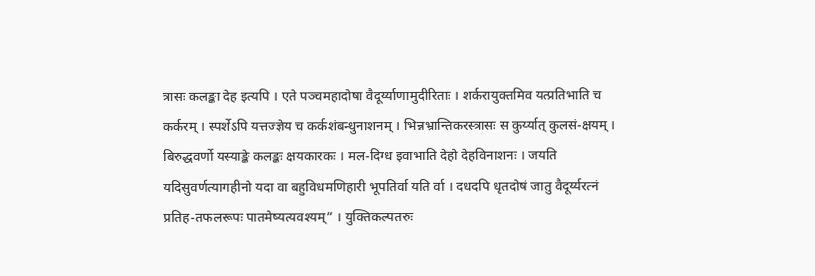त्रासः कलङ्का देह इत्यपि । एते पञ्चमहादोषा वैदूर्य्याणामुदीरिताः । शर्करायुक्तमिव यत्प्रतिभाति च कर्करम् । स्पर्शेऽपि यत्तज्ज्ञेय च कर्कशंबन्धुनाशनम् । भिन्नभ्रान्तिकरस्त्रासः स कुर्य्यात् कुलसं-क्षयम् । बिरुद्धवर्णो यस्याङ्के कलङ्कः क्षयकारकः । मल-दिग्ध इवाभाति देहो देहविनाशनः । जयति यदिसुवर्णत्यागहीनो यदा वा बहुविधमणिहारी भूपतिर्वा यति र्वा । दधदपि धृतदोषं जातु वैदूर्य्यरत्नं प्रतिह-तफलरूपः पातमेष्यत्यवश्यम्” । युक्तिकल्पतरुः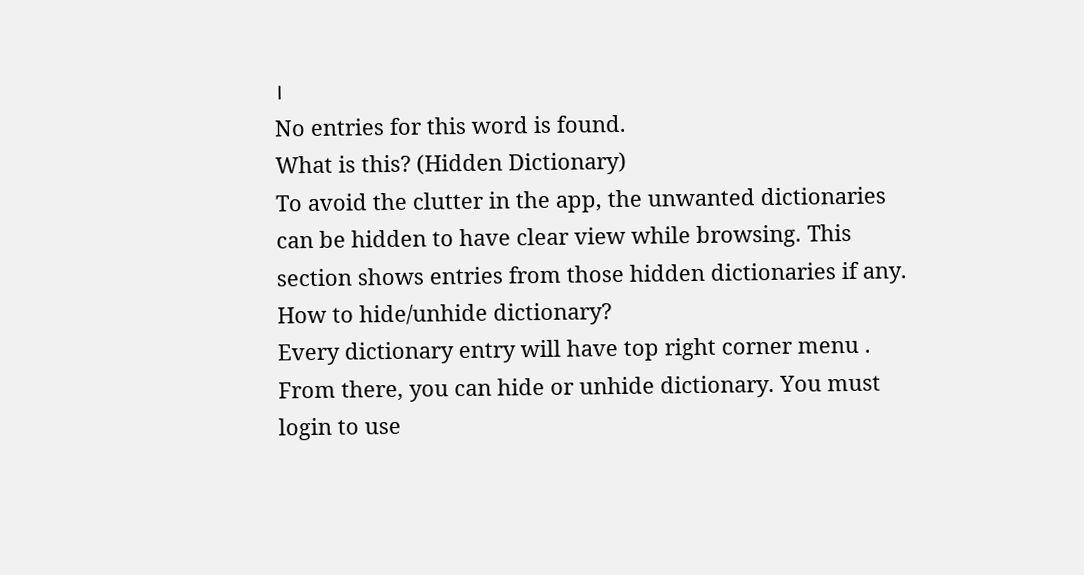।
No entries for this word is found.
What is this? (Hidden Dictionary)
To avoid the clutter in the app, the unwanted dictionaries can be hidden to have clear view while browsing. This section shows entries from those hidden dictionaries if any.
How to hide/unhide dictionary?
Every dictionary entry will have top right corner menu . From there, you can hide or unhide dictionary. You must login to use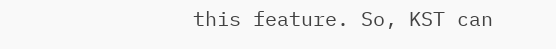this feature. So, KST can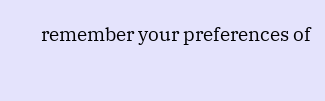remember your preferences of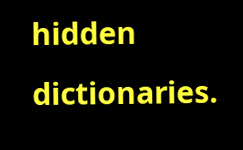hidden dictionaries.